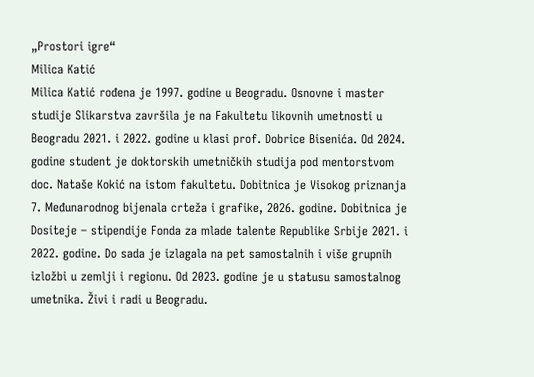„Prostori igre“
Milica Katić
Milica Katić rođena je 1997. godine u Beogradu. Osnovne i master studije Slikarstva završila je na Fakultetu likovnih umetnosti u Beogradu 2021. i 2022. godine u klasi prof. Dobrice Bisenića. Od 2024. godine student je doktorskih umetničkih studija pod mentorstvom doc. Nataše Kokić na istom fakultetu. Dobitnica je Visokog priznanja 7. Međunarodnog bijenala crteža i grafike, 2026. godine. Dobitnica je Dositeje – stipendije Fonda za mlade talente Republike Srbije 2021. i 2022. godine. Do sada je izlagala na pet samostalnih i više grupnih izložbi u zemlji i regionu. Od 2023. godine je u statusu samostalnog umetnika. Živi i radi u Beogradu.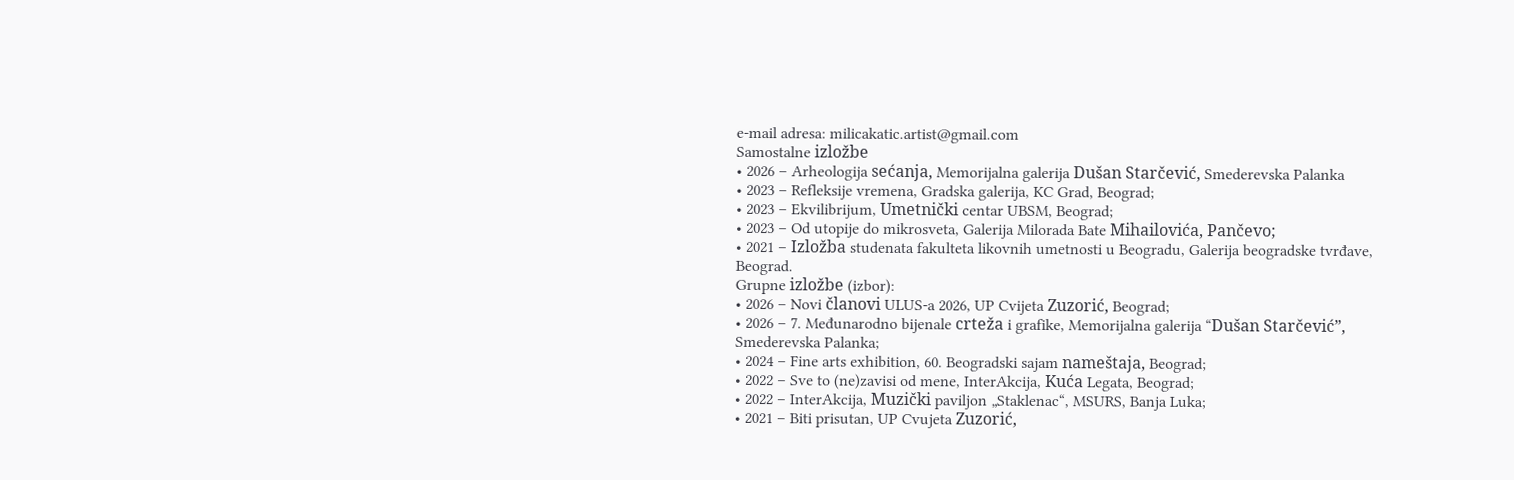e-mail adresa: milicakatic.artist@gmail.com
Samostalne izložbe
• 2026 – Arheologija sećanja, Memorijalna galerija Dušan Starčević, Smederevska Palanka
• 2023 – Refleksije vremena, Gradska galerija, KC Grad, Beograd;
• 2023 – Ekvilibrijum, Umetnički centar UBSM, Beograd;
• 2023 – Od utopije do mikrosveta, Galerija Milorada Bate Mihailovića, Pančevo;
• 2021 – Izložba studenata fakulteta likovnih umetnosti u Beogradu, Galerija beogradske tvrđave, Beograd.
Grupne izložbe (izbor):
• 2026 – Novi članovi ULUS-a 2026, UP Cvijeta Zuzorić, Beograd;
• 2026 – 7. Međunarodno bijenale crteža i grafike, Memorijalna galerija “Dušan Starčević”, Smederevska Palanka;
• 2024 – Fine arts exhibition, 60. Beogradski sajam nameštaja, Beograd;
• 2022 – Sve to (ne)zavisi od mene, InterAkcija, Kuća Legata, Beograd;
• 2022 – InterAkcija, Muzički paviljon „Staklenac“, MSURS, Banja Luka;
• 2021 – Biti prisutan, UP Cvujeta Zuzorić,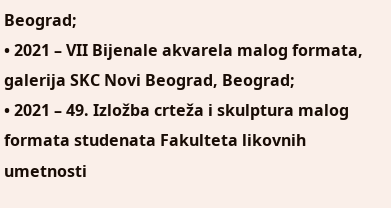Beograd;
• 2021 – VII Bijenale akvarela malog formata, galerija SKC Novi Beograd, Beograd;
• 2021 – 49. Izložba crteža i skulptura malog formata studenata Fakulteta likovnih umetnosti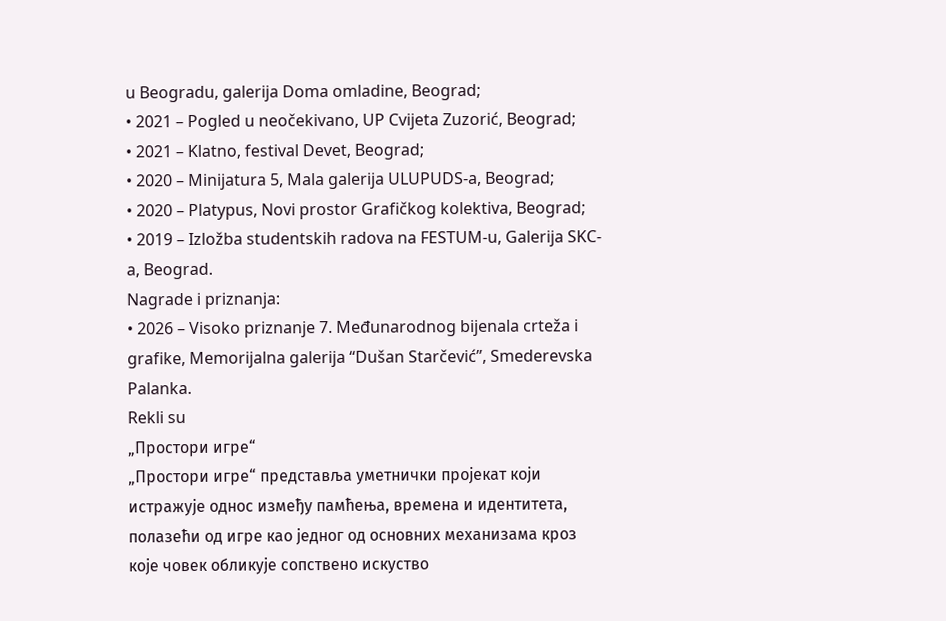u Beogradu, galerija Doma omladine, Beograd;
• 2021 – Pogled u neočekivano, UP Cvijeta Zuzorić, Beograd;
• 2021 – Klatno, festival Devet, Beograd;
• 2020 – Minijatura 5, Mala galerija ULUPUDS-a, Beograd;
• 2020 – Platypus, Novi prostor Grafičkog kolektiva, Beograd;
• 2019 – Izložba studentskih radova na FESTUM-u, Galerija SKC-a, Beograd.
Nagrade i priznanja:
• 2026 – Visoko priznanje 7. Međunarodnog bijenala crteža i grafike, Memorijalna galerija “Dušan Starčević”, Smederevska Palanka.
Rekli su
„Простори игре“
„Простори игре“ представља уметнички пројекат који истражује однос између памћења, времена и идентитета, полазећи од игре као једног од основних механизама кроз које човек обликује сопствено искуство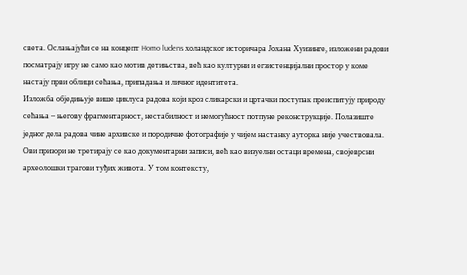света. Ослањајући се на концепт Homo ludens холандског историчара Јохана Хуизинге, изложени радови посматрају игру не само као мотив детињства, већ као културни и егзистенцијални простор у коме настају први облици сећања, припадања и личног идентитета.
Изложба обједињује више циклуса радова који кроз сликарски и цртачки поступак преиспитују природу сећања – његову фрагментарност, нестабилност и немогућност потпуне реконструкције. Полазиште једног дела радова чине архивске и породичне фотографије у чијем настанку ауторка није учествовала. Ови призори не третирају се као документарни записи, већ као визуелни остаци времена, својеврсни археолошки трагови туђих живота. У том контексту,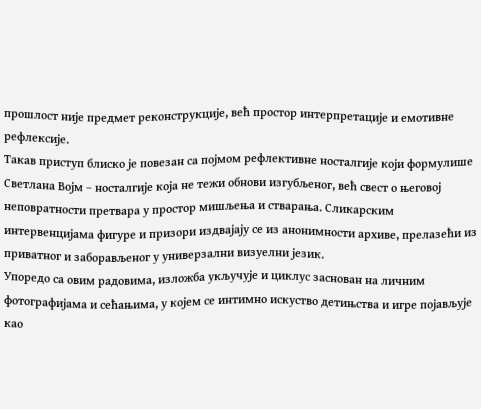прошлост није предмет реконструкције, већ простор интерпретације и емотивне рефлексије.
Такав приступ блиско је повезан са појмом рефлективне носталгије који формулише Светлана Војм – носталгије која не тежи обнови изгубљеног, већ свест о његовој неповратности претвара у простор мишљења и стварања. Сликарским интервенцијама фигуре и призори издвајају се из анонимности архиве, прелазећи из приватног и заборављеног у универзални визуелни језик.
Упоредо са овим радовима, изложба укључује и циклус заснован на личним фотографијама и сећањима, у којем се интимно искуство детињства и игре појављује као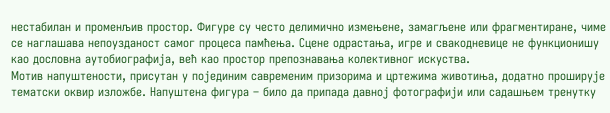нестабилан и променљив простор. Фигуре су често делимично измењене, замагљене или фрагментиране, чиме се наглашава непоузданост самог процеса памћења. Сцене одрастања, игре и свакодневице не функционишу као дословна аутобиографија, већ као простор препознавања колективног искуства.
Мотив напуштености, присутан у појединим савременим призорима и цртежима животиња, додатно проширује тематски оквир изложбе. Напуштена фигура – било да припада давној фотографији или садашњем тренутку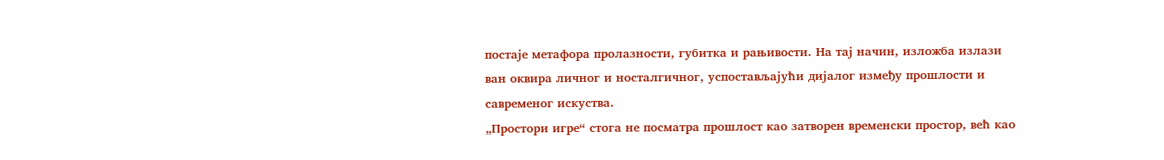постаје метафора пролазности, губитка и рањивости. На тај начин, изложба излази ван оквира личног и носталгичног, успостављајући дијалог између прошлости и савременог искуства.
„Простори игре“ стога не посматра прошлост као затворен временски простор, већ као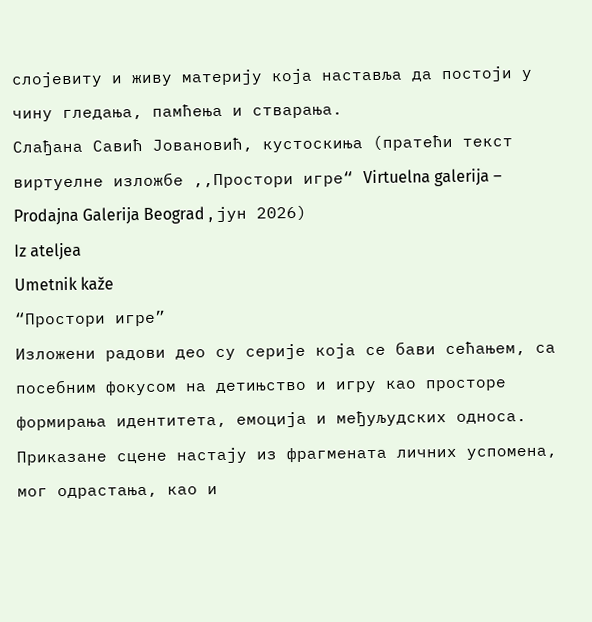слојевиту и живу материју која наставља да постоји у чину гледања, памћења и стварања.
Слађана Савић Јовановић, кустоскиња (пратећи текст виртуелне изложбе ,,Простори игре“ Virtuelna galerija – Prodajna Galerija Beograd , јун 2026)
Iz ateljea
Umetnik kaže
“Простори игре”
Изложени радови део су серије која се бави сећањем, са посебним фокусом на детињство и игру као просторе формирања идентитета, емоција и међуљудских односа. Приказане сцене настају из фрагмената личних успомена, мог одрастања, као и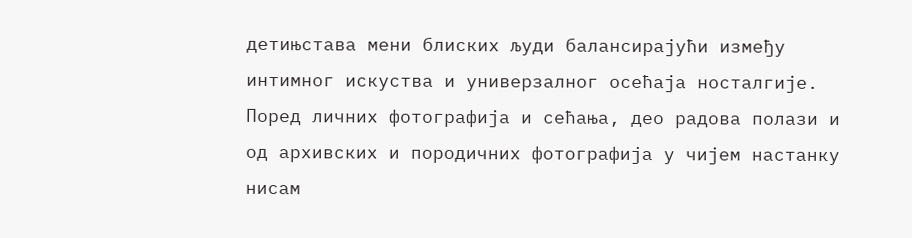детињстава мени блиских људи балансирајући између интимног искуства и универзалног осећаја носталгије.
Поред личних фотографија и сећања, део радова полази и од архивских и породичних фотографија у чијем настанку нисам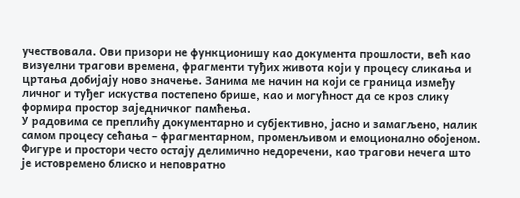учествовала. Ови призори не функционишу као документа прошлости, већ као визуелни трагови времена, фрагменти туђих живота који у процесу сликања и цртања добијају ново значење. Занима ме начин на који се граница између личног и туђег искуства постепено брише, као и могућност да се кроз слику формира простор заједничког памћења.
У радовима се преплићу документарно и субјективно, јасно и замагљено, налик самом процесу сећања – фрагментарном, променљивом и емоционално обојеном. Фигуре и простори често остају делимично недоречени, као трагови нечега што је истовремено блиско и неповратно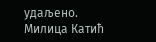удаљено.
Милица Катић